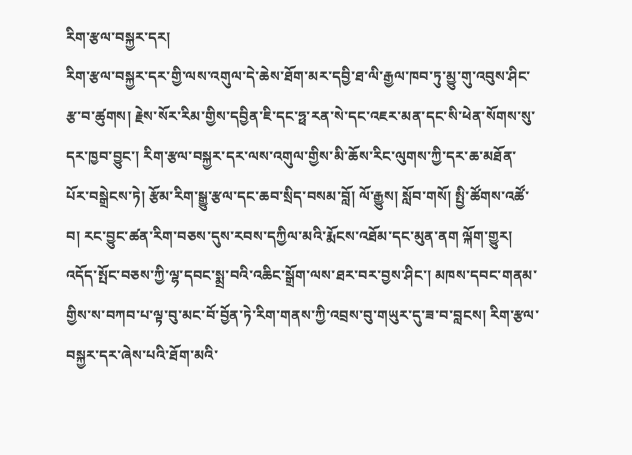རིག་རྩལ་བསྐྱར་དར།
རིག་རྩལ་བསྐྱར་དར་གྱི་ལས་འགུལ་དེ་ཆེས་ཐོག་མར་དབྱི་ཐ་ལི་རྒྱལ་ཁབ་ཏུ་མྱུ་གུ་འབུས་ཤིང་རྩ་བ་ཚུགས། རྗེས་སོར་རིམ་གྱིས་དབྱིན་ཇི་དང་ཧྥ་རན་སེ་དང་འཇར་མན་དང་སི་ཕེན་སོགས་སུ་དར་ཁྱབ་བྱུང་། རིག་རྩལ་བསྐྱར་དར་ལས་འགུལ་གྱིས་མི་ཆོས་རིང་ལུགས་ཀྱི་དར་ཆ་མཐོན་པོར་བསྒྲེངས་ཏེ། རྩོམ་རིག་སྒྱུ་རྩལ་དང་ཆབ་སྲིད་བསམ་བློ། ལོ་རྒྱུས། སློབ་གསོ། སྤྱི་ཚོགས་འཚོ་བ། རང་བྱུང་ཚན་རིག་བཅས་དུས་རབས་དཀྱིལ་མའི་རྨོངས་འཐོམ་དང་མུན་ནག ལྐོག་གྱུར། འདོད་སྤོང་བཅས་ཀྱི་ལྷ་དབང་སྨྲ་བའི་འཆིང་སྒྲོག་ལས་ཐར་བར་བྱས་ཤིང་། མཁས་དབང་གནམ་གྱིས་ས་བཀབ་པ་ལྟ་བུ་མང་བོ་བྱོན་ཏེ་རིག་གནས་ཀྱི་འབྲས་བུ་གཡུར་དུ་ཟ་བ་བླངས། རིག་རྩལ་བསྐྱར་དར་ཞེས་པའི་ཐོག་མའི་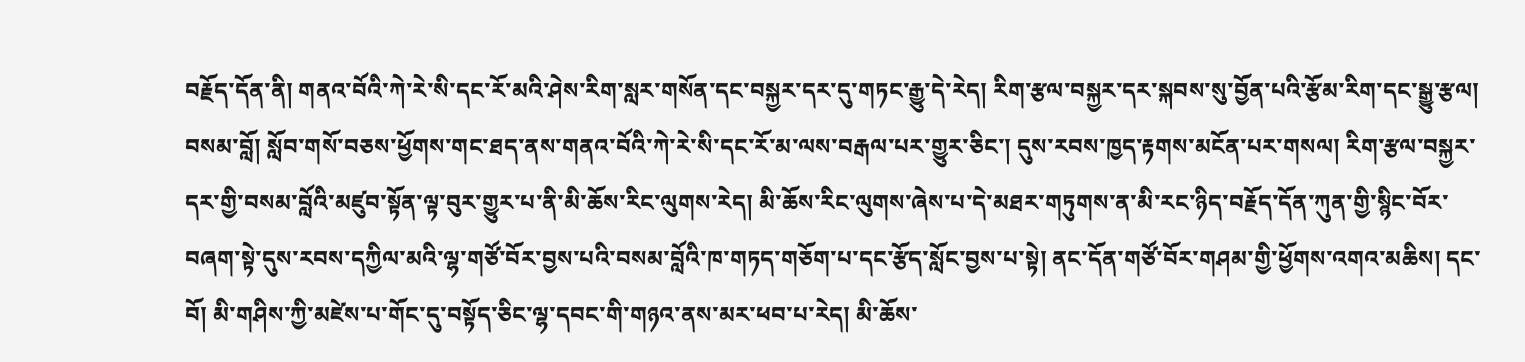བརྗོད་དོན་ནི། གནའ་བོའི་ཀེ་རེ་སི་དང་རོ་མའི་ཤེས་རིག་སླར་གསོན་དང་བསྐྱར་དར་དུ་གཏང་རྒྱུ་དེ་རེད། རིག་རྩལ་བསྐྱར་དར་སྐབས་སུ་བྱོན་པའི་རྩོམ་རིག་དང་སྒྱུ་རྩལ། བསམ་བློ། སློབ་གསོ་བཅས་ཕྱོགས་གང་ཐད་ནས་གནའ་བོའི་ཀེ་རེ་སི་དང་རོ་མ་ལས་བརྒལ་པར་གྱུར་ཅིང་། དུས་རབས་ཁྱད་རྟགས་མངོན་པར་གསལ། རིག་རྩལ་བསྐྱར་དར་གྱི་བསམ་བློའི་མཛུབ་སྟོན་ལྟ་བུར་གྱུར་པ་ནི་མི་ཆོས་རིང་ལུགས་རེད། མི་ཆོས་རིང་ལུགས་ཞེས་པ་དེ་མཐར་གཏུགས་ན་མི་རང་ཉིད་བརྗོད་དོན་ཀུན་གྱི་སྙིང་བོར་བཞག་སྟེ་དུས་རབས་དཀྱིལ་མའི་ལྷ་གཙོ་བོར་བྱས་པའི་བསམ་བློའི་ཁ་གཏད་གཅོག་པ་དང་རྩོད་སློང་བྱས་པ་སྟེ། ནང་དོན་གཙོ་བོར་གཤམ་གྱི་ཕྱོགས་འགའ་མཆིས། དང་བོ། མི་གཤིས་ཀྱི་མཛེས་པ་གོང་དུ་བསྟོད་ཅིང་ལྷ་དབང་གི་གཉའ་ནས་མར་ཕབ་པ་རེད། མི་ཆོས་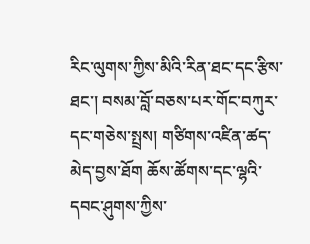རིང་ལུགས་ཀྱིས་མིའི་རིན་ཐང་དང་རྩིས་ཐང་། བསམ་བློ་བཅས་པར་གོང་བཀུར་དང་གཅེས་སྤྲས། གཙིགས་འཛིན་ཚད་མེད་བྱས་ཐོག ཆོས་ཚོགས་དང་ལྷའི་དབང་ཤུགས་ཀྱིས་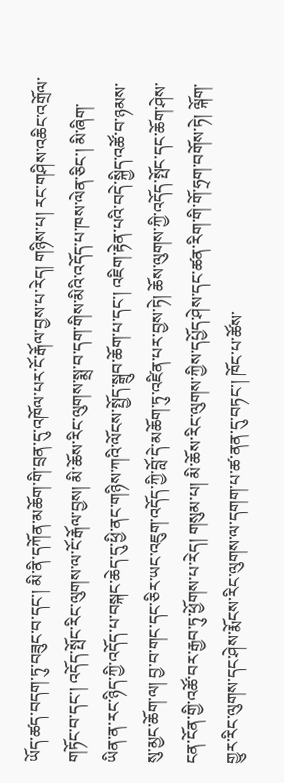ཡོད་ཚད་བདག་ཏུ་བཟུང་བ་དང་། མི་ནི་དཀོན་མཆོག་གི་བྲན་དུ་འཁོལ་པར་ངོ་རྒོལ་བྱས་པ་རེད། གཉིས་པ། རང་གཤིས་འཆིང་འགྲོལ་གཏོང་བ་དང་། འདོད་སྤོང་རིང་ལུགས་ལ་ངོ་རྒོལ་བྱས། མི་ཆོས་རིང་ལུགས་སྨྲ་བ་དག་གིས་མིའི་འདོད་པ་ཁས་ལེན་ཅིང་། མི་ཞིག་ཡིན་ན་རང་ཉིད་ཀྱི་འདོད་པ་བསྐང་ཆེད་དུ་ཕྱི་ནང་གཉིས་ཀའི་ལོངས་སྤྱོད་སྒྲུབ་ཆོག་པ་དང་། འཇིག་རྟེན་པའི་བདེ་སྐྱིད་འཚོ་བ་ཉམས་སུ་མྱང་ཆོག་ལ། བྱ་བ་གང་དང་ཅིར་ཡང་འཇུག་འདོད་ཀྱི་བློ་དེ་མཆོག་ཏུ་འཛིན་པར་བྱས་ཏེ། ཆོས་ལུགས་ཀྱི་འདོད་སྤོང་དང་ཆོག་ཤེས་ངན་ངོན་གྱི་འཚོ་བར་རྒྱབ་ཏུ་ཕྱོགས་པ་རེད། གསུམ་པ། མི་ཆོས་རིང་ལུགས་ཀྱིས་དཔྱོད་ཤེས་དང་ཚན་རིག་གི་གོ་ཧྲག་བགོས་ཏེ། ལྐོག་གྱུར་རིང་ལུགས་དང་ཤེས་རྨོངས་རིང་ལུགས་ལ་དགག་པ་ཚ་ནན་དུ་བཏང་། ཁོང་པ་ཚོས་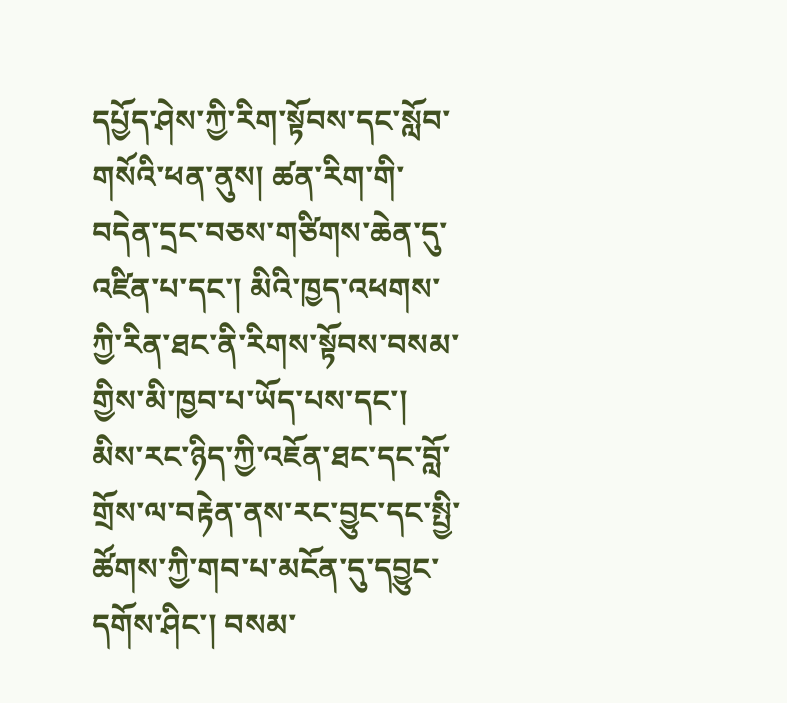དཔྱོད་ཤེས་ཀྱི་རིག་སྟོབས་དང་སློབ་གསོའི་ཕན་ནུས། ཚན་རིག་གི་བདེན་དྲང་བཅས་གཙིགས་ཆེན་དུ་འཛིན་པ་དང་། མིའི་ཁྱད་འཕགས་ཀྱི་རིན་ཐང་ནི་རིགས་སྟོབས་བསམ་གྱིས་མི་ཁྱབ་པ་ཡོད་པས་དང་། མིས་རང་ཉིད་ཀྱི་འཇོན་ཐང་དང་བློ་གྲོས་ལ་བརྟེན་ནས་རང་བྱུང་དང་སྤྱི་ཚོགས་ཀྱི་གབ་པ་མངོན་དུ་དབྱུང་དགོས་ཤིང་། བསམ་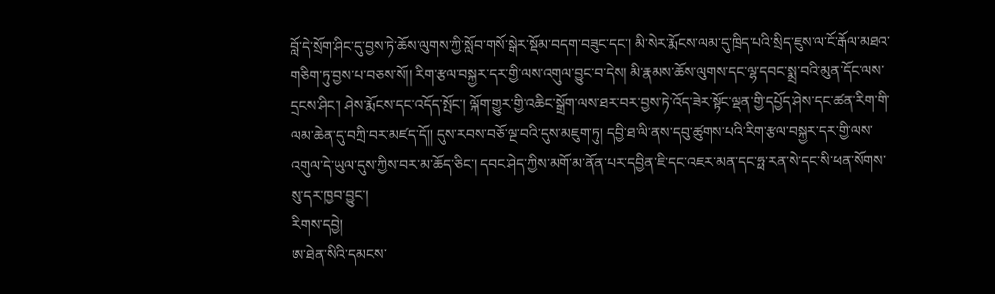བློ་དེ་སྲོག་ཤིང་དུ་བྱས་ཏེ་ཆོས་ལུགས་ཀྱི་སློབ་གསོ་སྒེར་སྡོམ་བདག་བཟུང་དང་། མི་སེར་རྨོངས་ལམ་དུ་ཁྲིད་པའི་སྲིད་ཇུས་ལ་ངོ་རྒོལ་མཐའ་གཅིག་ཏུ་བྱས་པ་བཅས་སོ།། རིག་རྩལ་བསྐྱར་དར་གྱི་ལས་འགུལ་བྱུང་བ་དེས། མི་རྣམས་ཆོས་ལུགས་དང་ལྷ་དབང་སྨྲ་བའི་མུན་དོང་ལས་དྲངས་ཤིང་། ཤེས་རྨོངས་དང་འདོད་སྤོང་། ལྐོག་གྱུར་གྱི་འཆིང་སྒྲོག་ལས་ཐར་བར་བྱས་ཏེ་འོད་ཟེར་སྟོང་ལྡན་གྱི་དཔྱོད་ཤེས་དང་ཚན་རིག་གི་ལམ་ཆེན་དུ་བཀྲི་བར་མཛད་དོ།། དུས་རབས་བཅོ་ལྔ་བའི་དུས་མཇུག་ཏུ། དབྱི་ཐ་ལི་ནས་དབུ་ཚུགས་པའི་རིག་རྩལ་བསྐྱར་དར་གྱི་ལས་འགུལ་དེ་ཡུལ་དུས་ཀྱིས་བར་མ་ཆོད་ཅིང་། དབང་ཤེད་ཀྱིས་མགོ་མ་ནོན་པར་དབྱིན་ཇི་དང་འཇར་མན་དང་ཧྥ་རན་སེ་དང་སི་ཕན་སོགས་སུ་དར་ཁྱབ་བྱུང་།
རིགས་དབྱེ།
ཨ་ཐེན་སིའི་དམངས་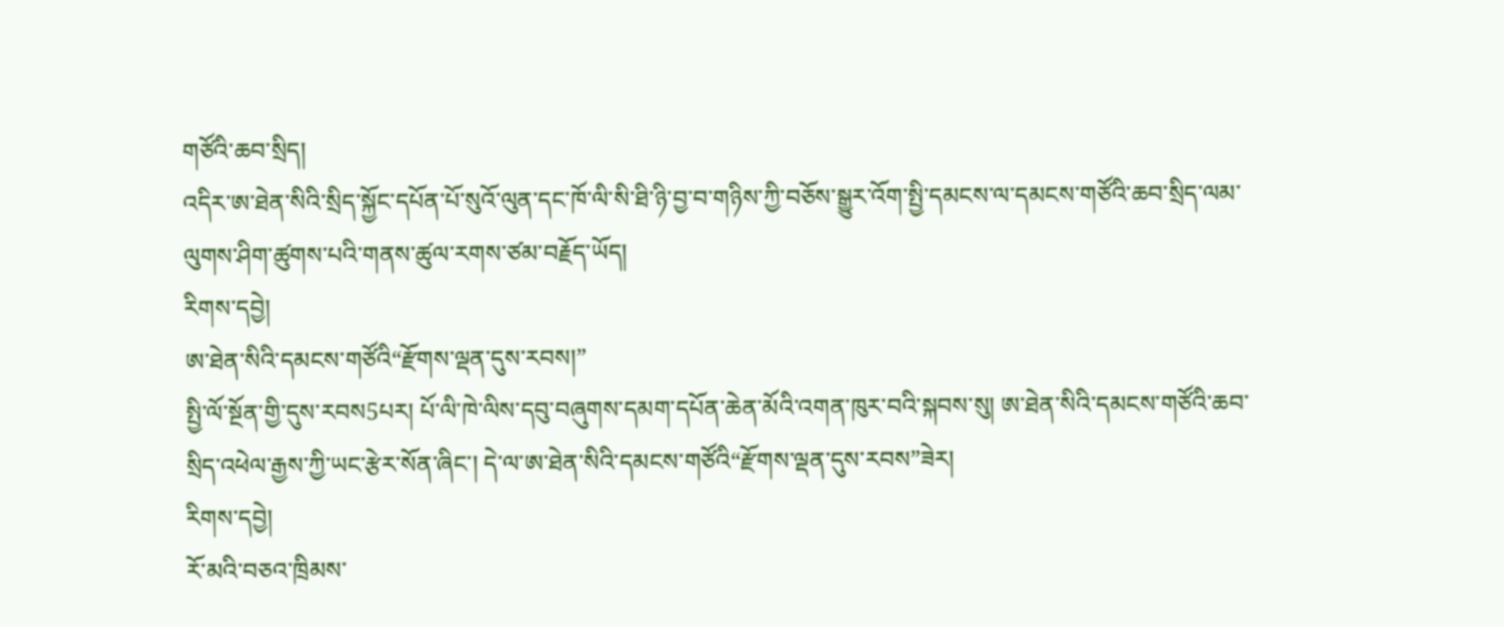གཙོའི་ཆབ་སྲིད།
འདིར་ཨ་ཐེན་སིའི་སྲིད་སྐྱོང་དཔོན་པོ་སུའོ་ལུན་དང་ཁོ་ལི་སི་ཐི་ཉི་བྱ་བ་གཉིས་ཀྱི་བཅོས་སྒྱུར་འོག་སྤྱི་དམངས་ལ་དམངས་གཙོའི་ཆབ་སྲིད་ལམ་ལུགས་ཤིག་ཚུགས་པའི་གནས་ཚུལ་རགས་ཙམ་བརྗོད་ཡོད།
རིགས་དབྱེ།
ཨ་ཐེན་སིའི་དམངས་གཙོའི“རྫོགས་ལྡན་དུས་རབས།”
སྤྱི་ལོ་སྔོན་གྱི་དུས་རབས5པར། པོ་ལི་ཁེ་ལིས་དབུ་བཞུགས་དམག་དཔོན་ཆེན་མོའི་འགན་ཁུར་བའི་སྐབས་སུ། ཨ་ཐེན་སིའི་དམངས་གཙོའི་ཆབ་སྲིད་འཕེལ་རྒྱས་ཀྱི་ཡང་རྩེར་སོན་ཞིང་། དེ་ལ་ཨ་ཐེན་སིའི་དམངས་གཙོའི“རྫོགས་ལྡན་དུས་རབས”ཟེར།
རིགས་དབྱེ།
རོ་མའི་བཅའ་ཁྲིམས་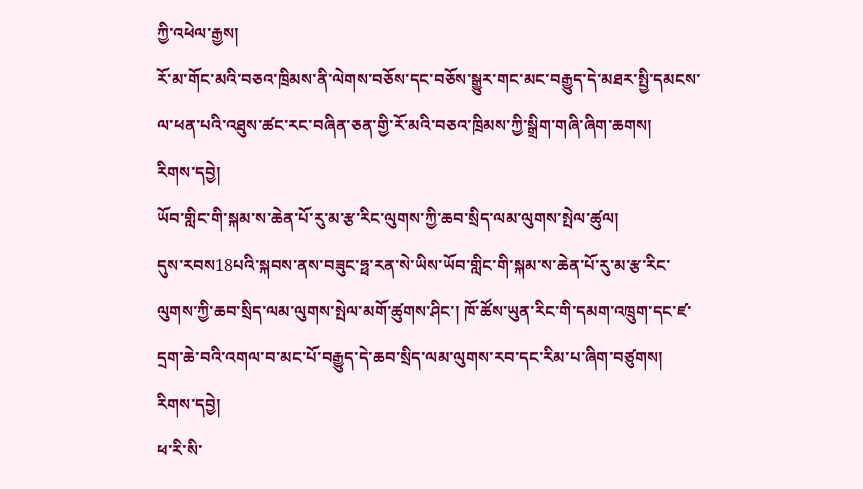ཀྱི་འཕེལ་རྒྱས།
རོ་མ་གོང་མའི་བཅའ་ཁྲིམས་ནི་ལེགས་བཅོས་དང་བཅོས་སྒྱུར་གང་མང་བརྒྱུད་དེ་མཐར་སྤྱི་དམངས་ལ་ཕན་པའི་འཐུས་ཚང་རང་བཞིན་ཅན་གྱི་རོ་མའི་བཅའ་ཁྲིམས་ཀྱི་སྒྲིག་གཞི་ཞིག་ཆགས།
རིགས་དབྱེ།
ཡོབ་གླིང་གི་སྐམ་ས་ཆེན་པོ་རུ་མ་རྩ་རིང་ལུགས་ཀྱི་ཆབ་སྲིད་ལམ་ལུགས་སྤེལ་ཚུལ།
དུས་རབས18པའི་སྐབས་ནས་བཟུང་ཧྥ་རན་སེ་ཡིས་ཡོབ་གླིང་གི་སྐམ་ས་ཆེན་པོ་རུ་མ་རྩ་རིང་ལུགས་ཀྱི་ཆབ་སྲིད་ལམ་ལུགས་སྤེལ་མགོ་ཚུགས་ཤིང་། ཁོ་ཚོས་ཡུན་རིང་གི་དམག་འཁྲུག་དང་ཛ་དྲག་ཆེ་བའི་འགལ་བ་མང་པོ་བརྒྱུད་དེ་ཆབ་སྲིད་ལམ་ལུགས་རབ་དང་རིམ་པ་ཞིག་བཙུགས།
རིགས་དབྱེ།
ཕ་རི་སི་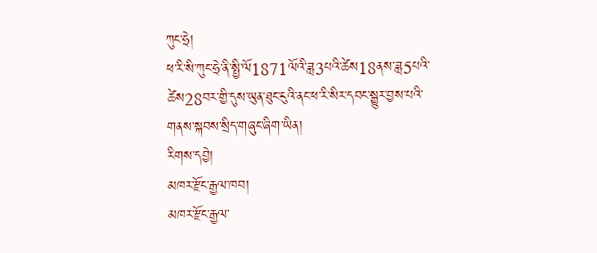ཀུང་ཧྲེ།
ཕ་རི་སི་ཀུང་ཧྲེ་ནི་སྤྱི་ལོ1871ལོའི་ཟླ3པའི་ཚེས18ནས་ཟླ5པའི་ཚེས28བར་གྱི་དུས་ཡུན་ཐུང་ངུའི་ནང་ཕ་རི་སིར་དབང་སྒྱུར་བྱས་པའི་གནས་སྐབས་སྲིད་གཞུང་ཞིག་ཡིན།
རིགས་དབྱེ།
མཁར་རྫོང་རྒྱལ་ཁབ།
མཁར་རྫོང་རྒྱལ་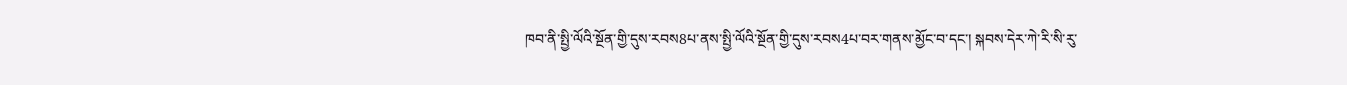ཁབ་ནི་སྤྱི་ལོའི་སྔོན་གྱི་དུས་རབས8པ་ནས་སྤྱི་ལོའི་སྔོན་གྱི་དུས་རབས4པ་བར་གནས་མྱོང་བ་དང་། སྐབས་དེར་ཀེ་རི་སི་རུ་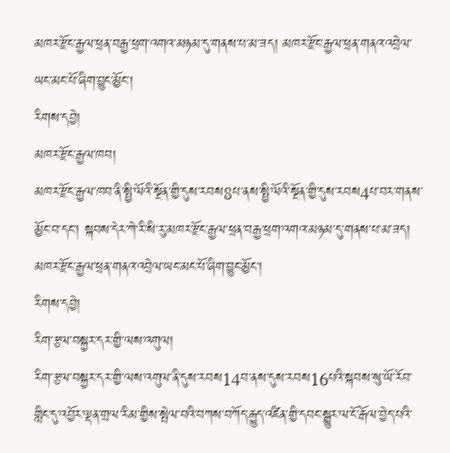མཁར་རྫོང་རྒྱལ་ཕྲན་བརྒྱ་ཕྲག་འགའ་མཉམ་དུ་གནས་པ་མ་ཟད། མཁར་རྫོང་རྒྱལ་ཕྲན་གནའ་འབྲེལ་ཡང་མང་པོ་ཞིག་བྱུང་མྱོང་།
རིགས་དབྱེ།
མཁར་རྫོང་རྒྱལ་ཁབ།
མཁར་རྫོང་རྒྱལ་ཁབ་ནི་སྤྱི་ལོའི་སྔོན་གྱི་དུས་རབས8པ་ནས་སྤྱི་ལོའི་སྔོན་གྱི་དུས་རབས4པ་བར་གནས་མྱོང་བ་དང་། སྐབས་དེར་ཀེ་རི་སི་རུ་མཁར་རྫོང་རྒྱལ་ཕྲན་བརྒྱ་ཕྲག་འགའ་མཉམ་དུ་གནས་པ་མ་ཟད། མཁར་རྫོང་རྒྱལ་ཕྲན་གནའ་འབྲེལ་ཡང་མང་པོ་ཞིག་བྱུང་མྱོང་།
རིགས་དབྱེ།
རིག་རྩལ་བསྐྱར་དར་གྱི་ལས་འགུལ།
རིག་རྩལ་བསྐྱར་དར་གྱི་ལས་འགུལ་ནི་དུས་རབས14བ་ནས་དུས་རབས16པའི་སྐབས་སུ་ཡོ་རོབ་གླིང་དུ་འབྱོར་ལྡན་གྲལ་རིམ་གྱིས་སྤེལ་བའི་བཀས་བཀོད་རྒྱུད་འཛིན་གྱི་དབང་སྒྱུར་ལ་ངོ་རྒོལ་བྱེད་པའི་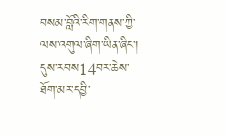བསམ་བློའི་རིག་གནས་ཀྱི་ལས་འགུལ་ཞིག་ཡིན་ཞིང་། དུས་རབས14བར་ཆེས་ཐོག་མར་དབྱི་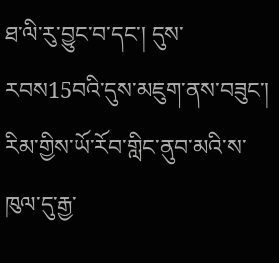ཐ་ལི་རུ་བྱུང་བ་དང་། དུས་རབས15བའི་དུས་མཇུག་ནས་བཟུང་། རིམ་གྱིས་ཡོ་རོབ་གླིང་ནུབ་མའི་ས་ཁུལ་དུ་རྒྱ་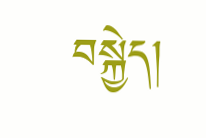བསྐྱེད།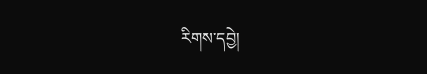རིགས་དབྱེ།